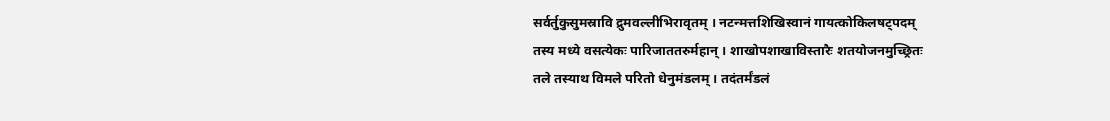सर्वर्तुकुसुमस्रावि द्रुमवल्लीभिरावृतम् । नटन्मत्तशिखिस्वानं गायत्कोकिलषट्पदम्
तस्य मध्ये वसत्येकः पारिजाततरुर्महान् । शाखोपशाखाविस्तारैः शतयोजनमुच्छ्रितः
तले तस्याथ विमले परितो धेनुमंडलम् । तदंतर्मंडलं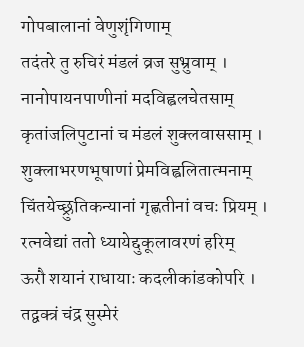गोपबालानां वेणुशृंगिणाम्
तदंतरे तु रुचिरं मंडलं व्रज सुभ्रुवाम् । नानोपायनपाणीनां मदविह्वलचेतसाम्
कृतांजलिपुटानां च मंडलं शुक्लवाससाम् । शुक्लाभरणभूषाणां प्रेमविह्वलितात्मनाम्
चिंतयेच्छ्रुतिकन्यानां गृह्णतीनां वचः प्रियम् । रत्नवेद्यां ततो ध्यायेद्दुकूलावरणं हरिम्
ऊरौ शयानं राधायाः कदलीकांडकोपरि । तद्वक्त्रं चंद्र सुस्मेरं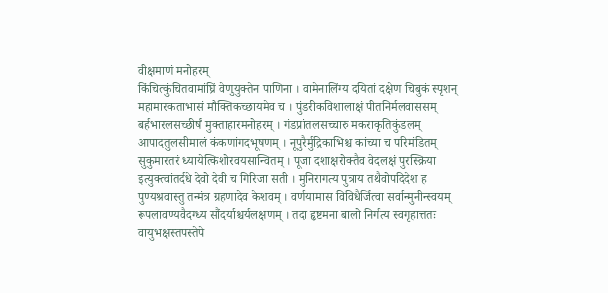वीक्षमाणं मनोहरम्
किंचित्कुंचितवामांघ्रिं वेणुयुक्तेन पाणिना । वामेनालिंग्य दयितां दक्षेण चिबुकं स्पृशन्
महामारकताभासं मौक्तिकच्छायमेव च । पुंडरीकविशालाक्षं पीतनिर्मलवाससम्
बर्हभारलसच्छीर्षं मुक्ताहारमनोहरम् । गंडप्रांतलसच्चारु मकराकृतिकुंडलम्
आपादतुलसीमालं कंकणांगदभूषणम् । नूपुरैर्मुद्रिकाभिश्च कांच्या च परिमंडितम्
सुकुमारतरं ध्यायेत्किशोरवयसान्वितम् । पूजा दशाक्षरोक्तैव वेदलक्षं पुरस्क्रिया
इत्युक्त्वांतर्दधे देवो देवी च गिरिजा सती । मुनिरागत्य पुत्राय तथैवोपदिदेश ह
पुण्यश्रवास्तु तन्मंत्र ग्रहणादेव केशवम् । वर्णयामास विविधैर्जित्वा सर्वान्मुनीन्स्वयम्
रूपलावण्यवैदग्ध्य सौंदर्याश्चर्यलक्षणम् । तदा हृष्टमना बालो निर्गत्य स्वगृहात्ततः
वायुभक्षस्तपस्तेपे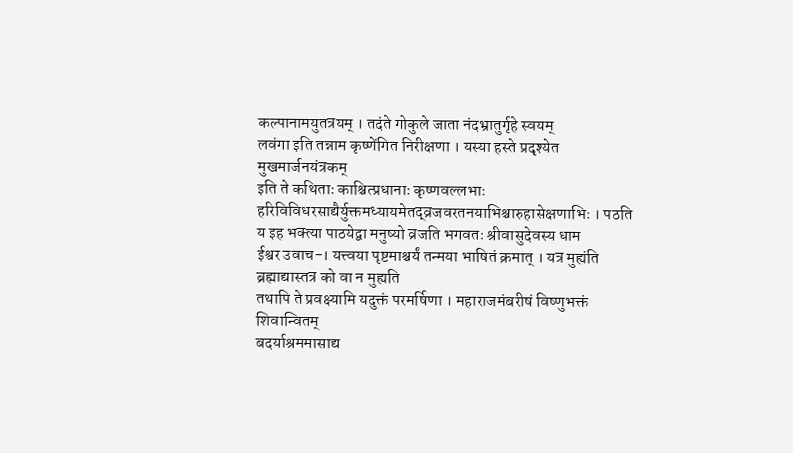कल्पानामयुतत्रयम् । तदंते गोकुले जाता नंदभ्रातुर्गृहे स्वयम्
लवंगा इति तन्नाम कृष्णेंगित निरीक्षणा । यस्या हस्ते प्रदृश्येत मुखमार्जनयंत्रकम्
इति ते कथिताः काश्चित्प्रधानाः कृष्णवल्लभाः
हरिविविधरसाद्यैर्युक्तमध्यायमेतद्व्रजवरतनयाभिश्चारुहासेक्षणाभिः । पठति य इह भक्त्या पाठयेद्वा मनुष्यो व्रजति भगवतः श्रीवासुदेवस्य धाम
ईश्वर उवाच-। यत्त्वया पृष्टमाश्चर्यं तन्मया भाषितं क्रमात् । यत्र मुह्यंति ब्रह्माद्यास्तत्र को वा न मुह्यति
तथापि ते प्रवक्ष्यामि यदुक्तं परमर्षिणा । महाराजमंबरीषं विष्णुभक्तं शिवान्वितम्
बदर्याश्रममासाद्य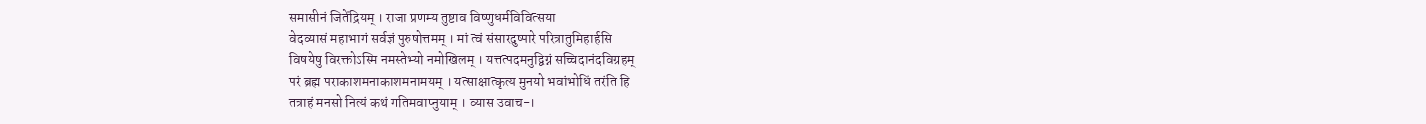समासीनं जितेंद्रियम् । राजा प्रणम्य तुष्टाव विष्णुधर्मविवित्सया
वेदव्यासं महाभागं सर्वज्ञं पुरुषोत्तमम् । मां त्वं संसारदुष्पारे परित्रातुमिहार्हसि
विषयेषु विरक्तोऽस्मि नमस्तेभ्यो नमोखिलम् । यत्तत्पदमनुद्विग्नं सच्चिदानंदविग्रहम्
परं ब्रह्म पराकाशमनाकाशमनामयम् । यत्साक्षात्कृत्य मुनयो भवांभोधिं तरंति हि
तत्राहं मनसो नित्यं कथं गतिमवाप्नुयाम् । व्यास उवाच-।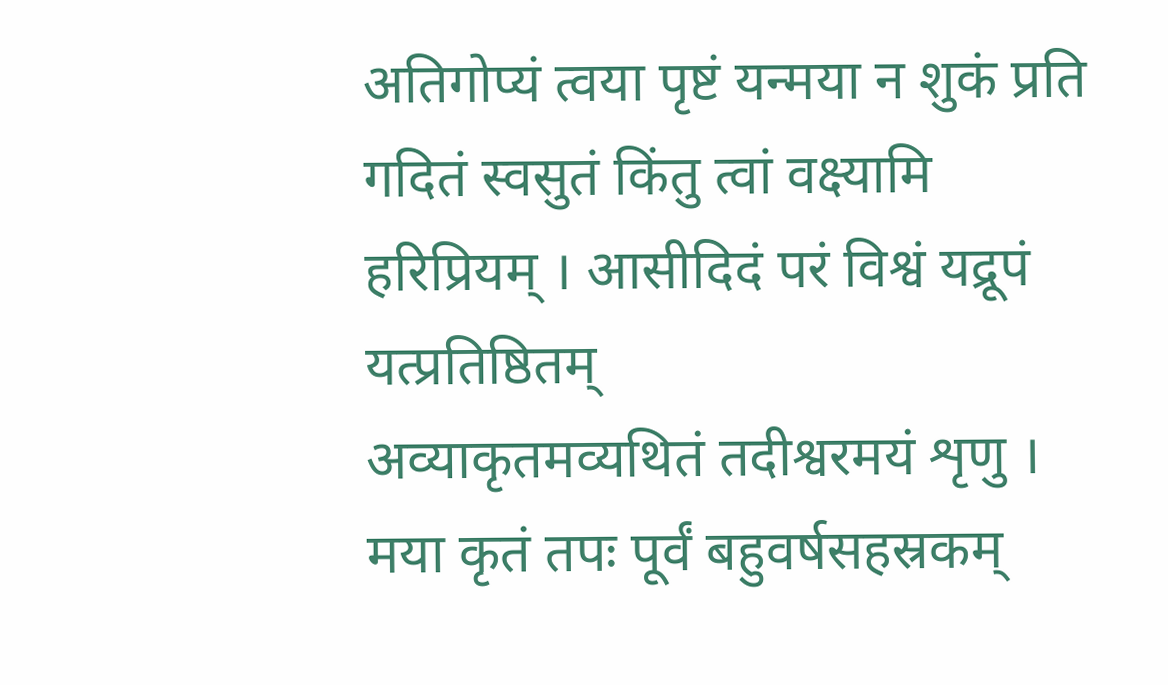अतिगोप्यं त्वया पृष्टं यन्मया न शुकं प्रति
गदितं स्वसुतं किंतु त्वां वक्ष्यामि हरिप्रियम् । आसीदिदं परं विश्वं यद्रूपं यत्प्रतिष्ठितम्
अव्याकृतमव्यथितं तदीश्वरमयं शृणु । मया कृतं तपः पूर्वं बहुवर्षसहस्रकम्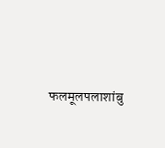फलमूलपलाशांबु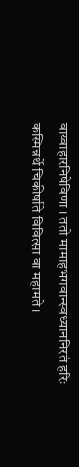वाय्वाहारनिषेविणा । ततो मामाहभगवान्स्वध्याननिरतं हरिः
कस्मिन्नर्थे चिकीर्षाते विवित्सा वा महामते ।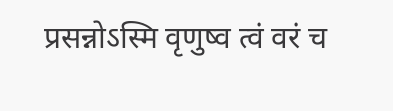प्रसन्नोऽस्मि वृणुष्व त्वं वरं च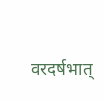वरदर्षभात्